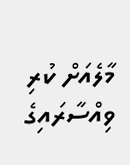މާލެއަށް ކުރި ވިއްސާރައިގެ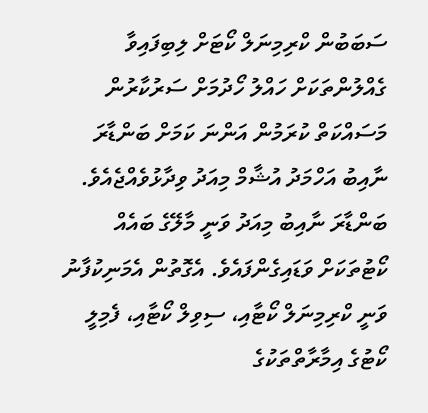ސަބަބުން ކްރިމިނަލް ކޯޓަށް ލިބިފައިވާ ގެއްލުންތަކަށް ހައްލު ހޯދުމަށް ސަރުކާރުން މަސައްކަތް ކުރަމުން އަންނަ ކަމަށް ބަންޑާރަ ނާއިބު އަހްމަދު އުޝާމް މިއަދު ވިދާޅުވެއްޖެއެވެ.
ބަންޑާރަ ނާއިބު މިއަދު ވަނީ މާލޭގެ ބައެއް ކޯޓުތަކަށް ވަޑައިގެންފައެވެ. އެގޮތުން އެމަނިކުފާނު ވަނީ ކްރިމިނަލް ކޯޓާއި، ސިވިލް ކޯޓާއި، ފެމިލީ ކޯޓުގެ އިމާރާތްތަކުގެ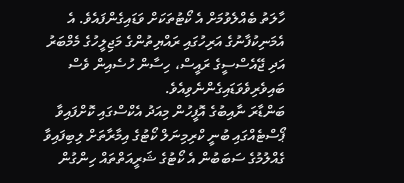ހާލަތު ބެއްލެވުމަށް އެ ކޯޓުތަކަށް ވަޑައިގެންފައެވެ. އެ އެމަނިކުފާނުގެ އަރިހުގައި ރައްޔިތުންގެ މަޖިލީހުގެ މެމްބަރު އަދި ޖޭއެސްސީގެ ރައީސް، ހިސާން ހުސެއިން ވެސް ބައިވެރިވެވަޑައިގެންނެވިއެވެ.
ބަންޑާރަ ނާއިބުގެ އޮފީހުން މިއަދު އެކްސްގައި ކޮށްފައިވާ ޕޯސްޓެއްގައި ބުނީ ކްރިމިނަލް ކޯޓުގެ އިމާރާތަށް ލިބިފައިވާ ގެއްލުމުގެ ސަބަބުން އެ ކޯޓުގެ ޝަރީއަތްތައް ހިންގުން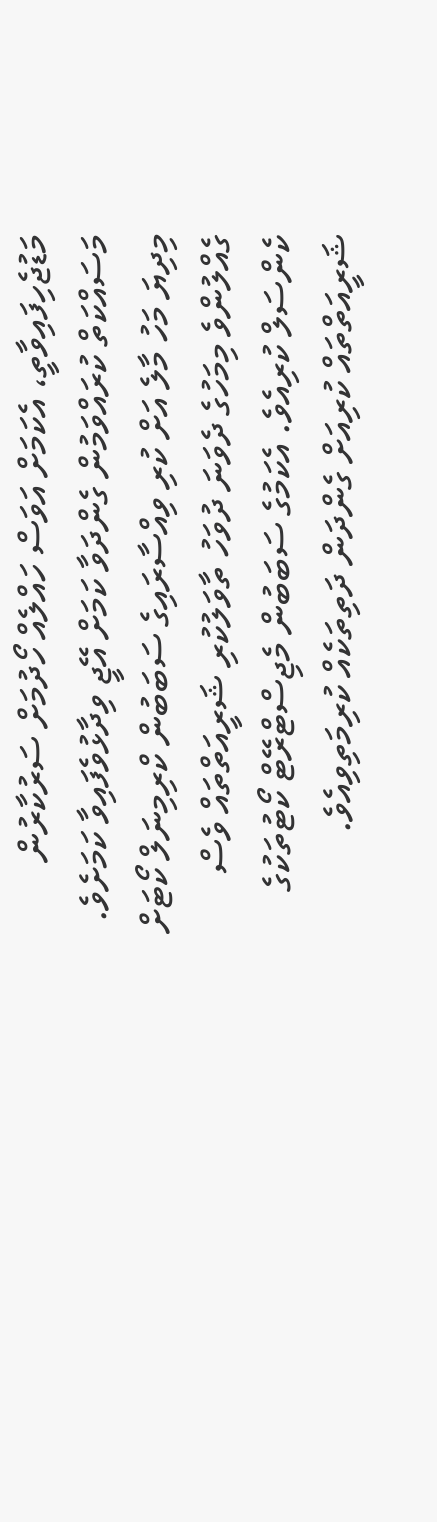މަޑުޖެހިފައިވާތީ، އެކަމަށް އަވަސް ހައްލެއް ހޯދުމަށް ސަރުކާރުން މަސައްކަތް ކުރައްވަމުން ގެންދަވާ ކަމަށް އޭޖީ ވިދާޅުވެފައިވާ ކަމަށެވެ.
މިދިޔަ މަހު މާލެ އަށް ކުރި ވިއްސާރައިގެ ސަބަބުން ކްރިމިނަލް ކޯޓަށް ގެއްލުންވެ މިމަހުގެ ދެވަނަ ދުވަހު ތާވަލުކުރި ޝަރީއަތްތައް ވެސް ކެންސަލް ކުރިއެވެ. އެކަމުގެ ސަބަބުން މެޖިސްޓްރޭޓް ކޯޓުތަކުގެ ޝަރީއަތްތައް ކުރިއަށް ގެންދަން ދަތިތަކެއް ކުރިމަތިވިއެވެ.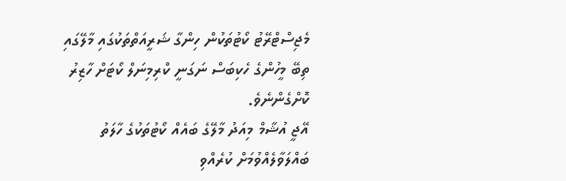މެޖިސްޓްރޭޓު ކޯޓުތަކުން ހިންގާ ޝަރީއަތްތަކުގައި މާލޭގައި ތިބޭ މީހުންގެ ހެކިބަސް ނަގަނީ ކްރިމިނަލް ކޯޓަށް ހާޒިރު ކޮށްގެންނެވެ.
އޭޖީ އުޝާމް މިއަދު މާލޭގެ ބައެއް ކޯޓުތަކުގެ ހާލަތު ބައްލަވާލެއްވުމަށް ކުރެއްވި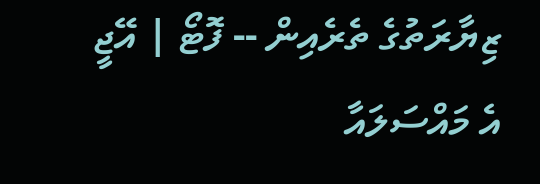ޒިޔާރަތުގެ ތެރެއިން -- ފޮޓޯ | އޭޖީ
އެ މައްސަލައާ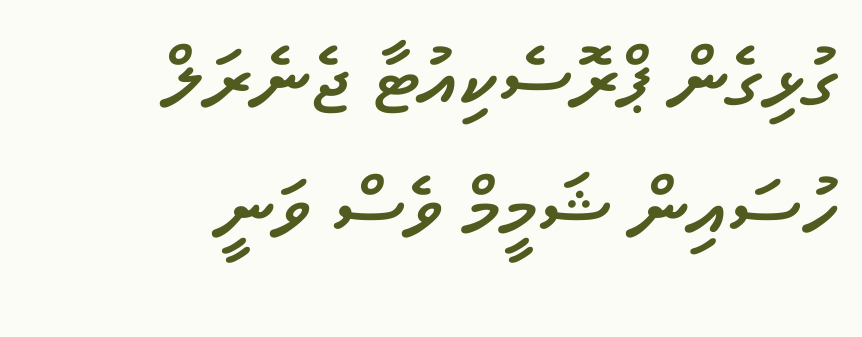ގުޅިގެން ޕްރޮސެކިއުޓާ ޖެނެރަލް ހުސައިން ޝަމީމް ވެސް ވަނީ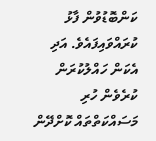ކަންބޮޑުވުން ފާޅު ކުރައްވައިފައެވެ. އަދި އެކަން ހައްލުކުރަން ކުރެވެން ހުރި މަސައްކަތްތައް ކޮށްދޭން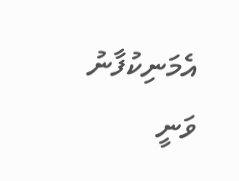އެމަނިކުފާނު ވަނީ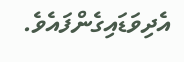އެދިވަޑައިގެންފައެވެ.